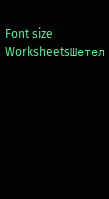Font size
WorksheetsШетел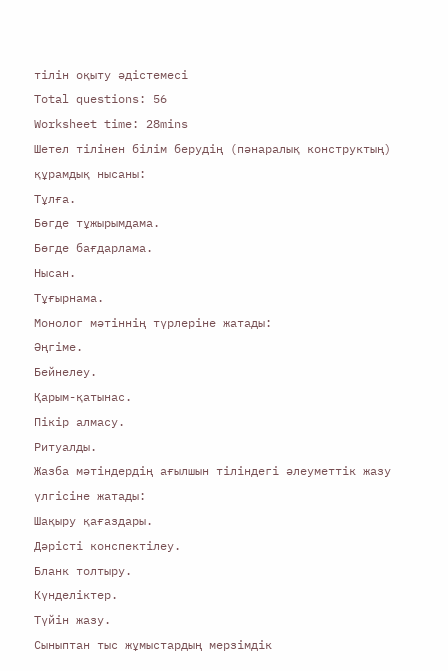тілін оқыту әдістемесі
Total questions: 56
Worksheet time: 28mins
Шетел тілінен білім берудің (пәнаралық конструктың) құрамдық нысаны:
Тұлға.
Бөгде тұжырымдама.
Бөгде бағдарлама.
Нысан.
Тұғырнама.
Монолог мәтіннің түрлеріне жатады:
Әңгіме.
Бейнелеу.
Қарым-қатынас.
Пікір алмасу.
Ритуалды.
Жазба мәтіндердің ағылшын тіліндегі әлеуметтік жазу үлгісіне жатады:
Шақыру қағаздары.
Дәрісті конспектiлеу.
Бланк толтыру.
Күнделiктер.
Түйiн жазу.
Сыныптан тыс жұмыстардың мерзімдік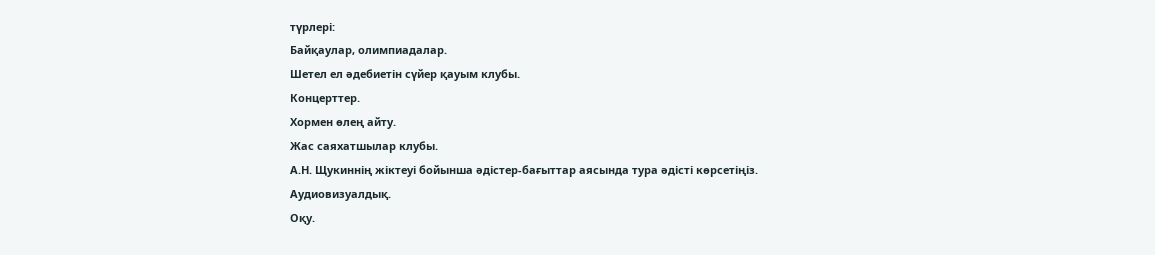түрлері:
Байқаулар, олимпиадалар.
Шетел ел әдебиетін сүйер қауым клубы.
Концерттер.
Хормен өлең айту.
Жас саяхатшылар клубы.
А.Н. Щукиннің жіктеуі бойынша әдістер-бағыттар аясында тура әдісті көрсетіңіз.
Аудиовизуалдық.
Оқу.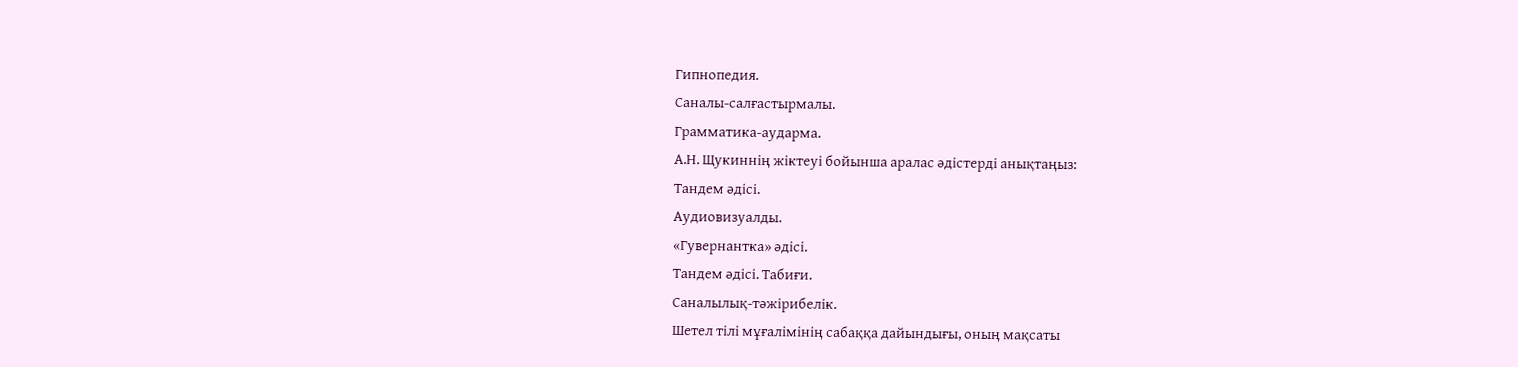Гипнопедия.
Саналы-салғастырмалы.
Грамматика-аударма.
А.Н. Щукиннің жіктеуі бойынша аралас әдістерді анықтаңыз:
Тандем әдісі.
Аудиовизуалды.
«Гувернантка» әдісі.
Тандем әдісі. Табиғи.
Саналылық-тәжірибелік.
Шетел тілі мұғалімінің сабаққа дайындығы, оның мақсаты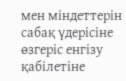мен міндеттерін сабақ үдерісіне өзгеріс енгізу қабілетіне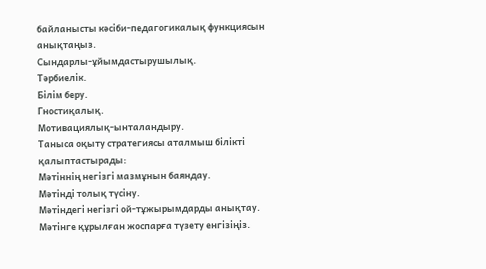байланысты кәсіби-педагогикалық функциясын анықтаңыз.
Сындарлы-ұйымдастырушылық.
Тәрбиелік.
Білім беру.
Гностиқалық.
Мотивациялық-ынталандыру.
Таныса оқыту стратегиясы аталмыш білікті қалыптастырады:
Мәтіннің негізгі мазмұнын баяндау.
Мәтінді толық түсіну.
Мәтіндегі негізгі ой-тұжырымдарды анықтау.
Мәтінге құрылған жоспарға түзету енгізіңіз.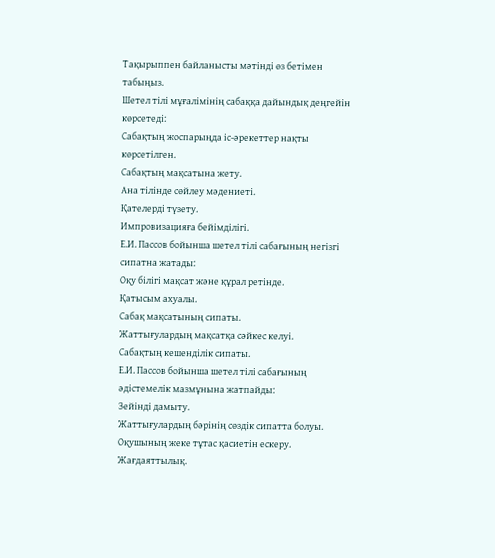Тақырыппен байланысты мәтінді өз бетімен табыңыз.
Шетел тілі мұғалімінің сабаққа дайындық деңгейін көрсетеді:
Сабақтың жоспарыңда іс-әрекеттер нақты көрсетілген.
Сабақтың мақсатына жету.
Ана тілінде сөйлеу мәдениеті.
Қателерді түзету.
Импровизацияға бейімділігі.
Е.И. Пассов бойынша шетел тілі сабағының негізгі сипатна жатады:
Оқу білігі мақсат және құрал ретінде.
Қатысым ахуалы.
Сабақ мақсатының сипаты.
Жаттығулардың мақсатқа сәйкес келуі.
Сабақтың кешенділік сипаты.
Е.И. Пассов бойынша шетел тілі сабағының әдістемелік мазмұнына жатпайды:
Зейінді дамыту.
Жаттығулардың бәрінің сөздік сипатта болуы.
Оқушының жеке тұтас қасиетін ескеру.
Жағдаяттылық.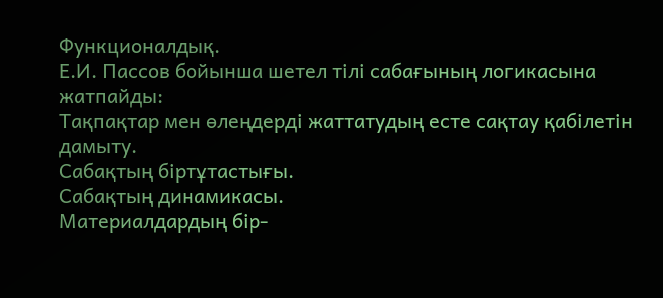Функционалдық.
Е.И. Пассов бойынша шетел тілі сабағының логикасына жатпайды:
Тақпақтар мен өлеңдерді жаттатудың есте сақтау қабілетін дамыту.
Сабақтың біртұтастығы.
Сабақтың динамикасы.
Материалдардың бір-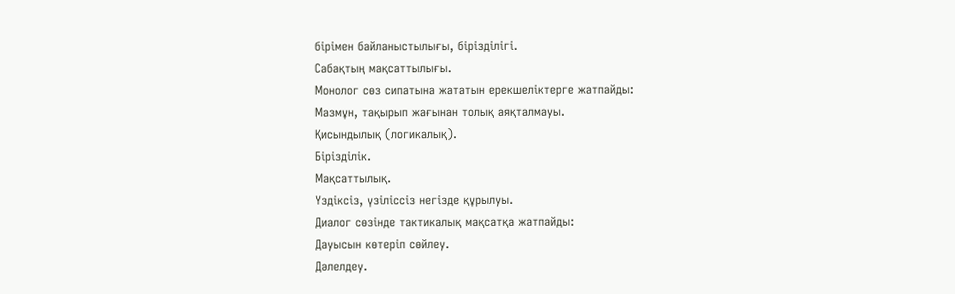бірімен байланыстылығы, бірізділігі.
Сабақтың мақсаттылығы.
Монолог сөз сипатына жататын ерекшеліктерге жатпайды:
Мазмұн, тақырып жағынан толық аяқталмауы.
Қисындылық (логикалық).
Бірізділік.
Мақсаттылық.
Үздіксіз, үзіліссіз негізде құрылуы.
Диалог сөзінде тактикалық мақсатқа жатпайды:
Дауысын көтеріп сөйлеу.
Дәлелдеу.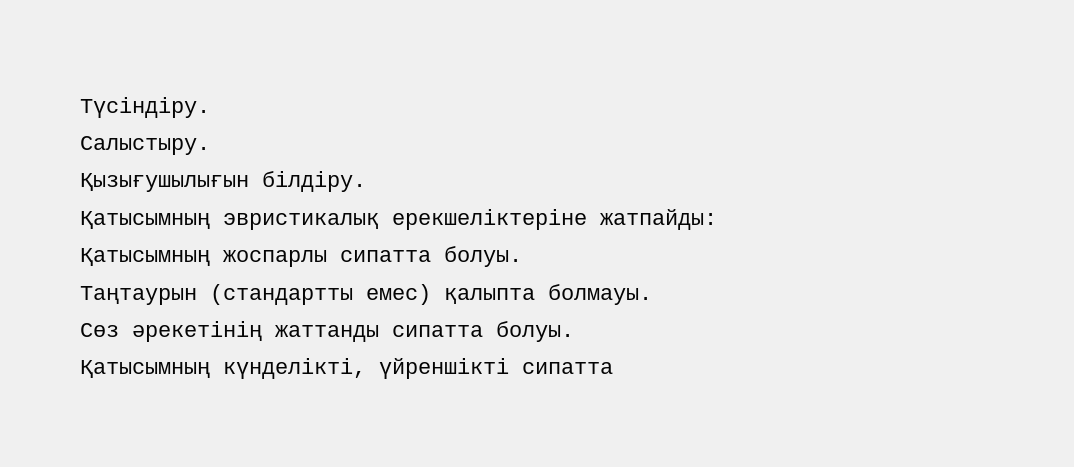Түсіндіру.
Салыстыру.
Қызығушылығын білдіру.
Қатысымның эвристикалық ерекшеліктеріне жатпайды:
Қатысымның жоспарлы сипатта болуы.
Таңтаурын (стандартты емес) қалыпта болмауы.
Сөз әрекетінің жаттанды сипатта болуы.
Қатысымның күнделікті, үйреншікті сипатта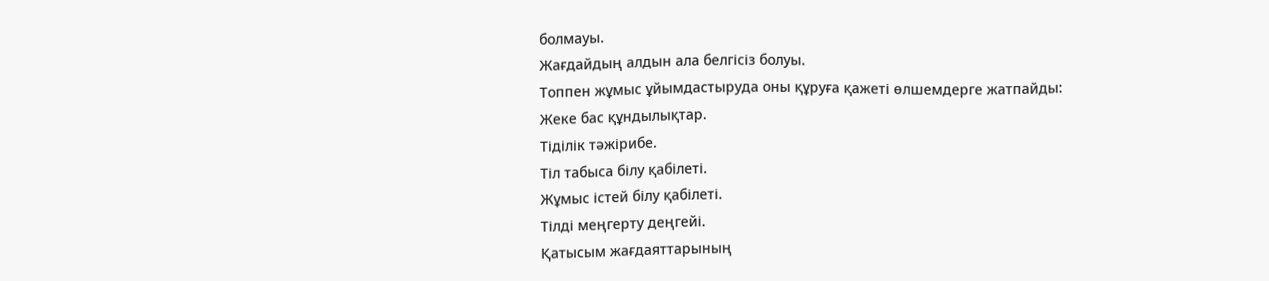болмауы.
Жағдайдың алдын ала белгісіз болуы.
Топпен жұмыс ұйымдастыруда оны құруға қажеті өлшемдерге жатпайды:
Жеке бас құндылықтар.
Тіділік тәжірибе.
Тіл табыса білу қабілеті.
Жұмыс істей білу қабілеті.
Тілді меңгерту деңгейі.
Қатысым жағдаяттарының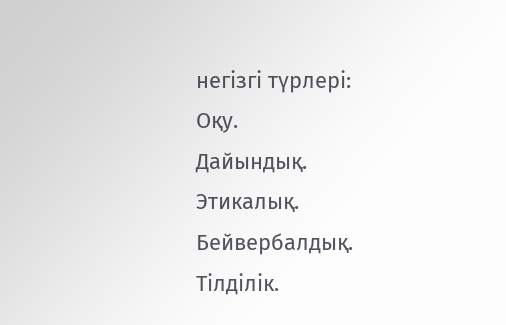негізгі түрлері:
Оқу.
Дайындық.
Этикалық.
Бейвербалдық.
Тілділік.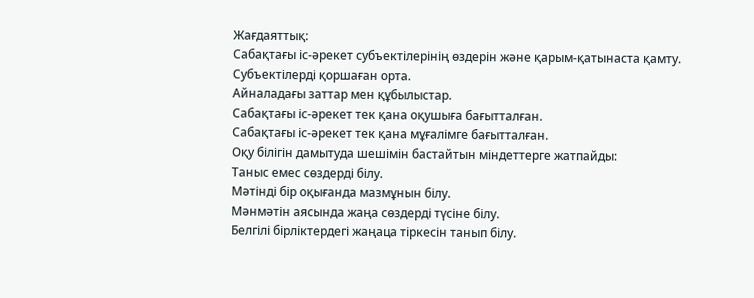Жағдаяттық:
Сабақтағы іс-әрекет субъектілерінің өздерін және қарым-қатынаста қамту.
Субъектілерді қоршаған орта.
Айналадағы заттар мен құбылыстар.
Сабақтағы іс-әрекет тек қана оқушыға бағытталған.
Сабақтағы іс-әрекет тек қана мұғалімге бағытталған.
Оқу білігін дамытуда шешімін бастайтын міндеттерге жатпайды:
Таныс емес сөздерді білу.
Мәтінді бір оқығанда мазмұнын білу.
Мәнмәтін аясында жаңа сөздерді түсіне білу.
Белгілі бірліктердегі жаңаца тіркесін танып білу.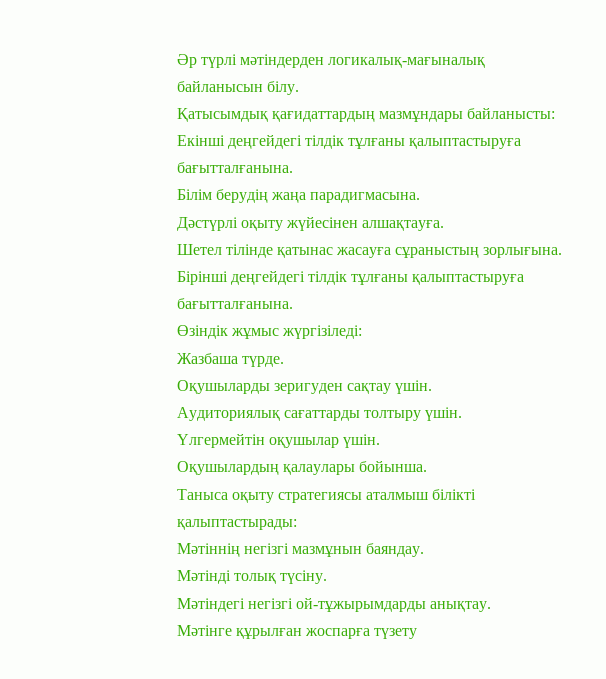Әр түрлі мәтіндерден логикалық-мағыналық байланысын білу.
Қатысымдық қағидаттардың мазмұндары байланысты:
Екіншi деңгейдегі тілдік тұлғаны қалыптастыруға бағытталғанына.
Білім берудің жаңа парадигмасына.
Дәстүрлі оқыту жүйесінен алшақтауға.
Шетел тілінде қатынас жасауға сұраныстың зорлығына.
Бірінші деңгейдегі тілдік тұлғаны қалыптастыруға бағытталғанына.
Өзіндік жұмыс жүргізіледі:
Жазбаша түрде.
Оқушыларды зеригуден сақтау үшін.
Аудиториялық сағаттарды толтыру үшін.
Үлгермейтін оқушылар үшін.
Оқушылардың қалаулары бойынша.
Таныса оқыту стратегиясы аталмыш білікті қалыптастырады:
Мәтіннің негізгі мазмұнын баяндау.
Мәтінді толық түсіну.
Мәтіндегі негізгі ой-тұжырымдарды анықтау.
Мәтінге құрылған жоспарға түзету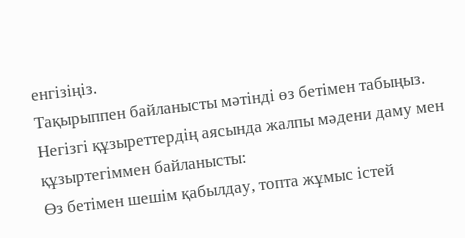енгізіңіз.
Тақырыппен байланысты мәтінді өз бетімен табыңыз.
Негізгі құзыреттердің аясында жалпы мәдени даму мен құзыртегіммен байланысты:
Өз бетімен шешім қабылдау, топта жұмыс істей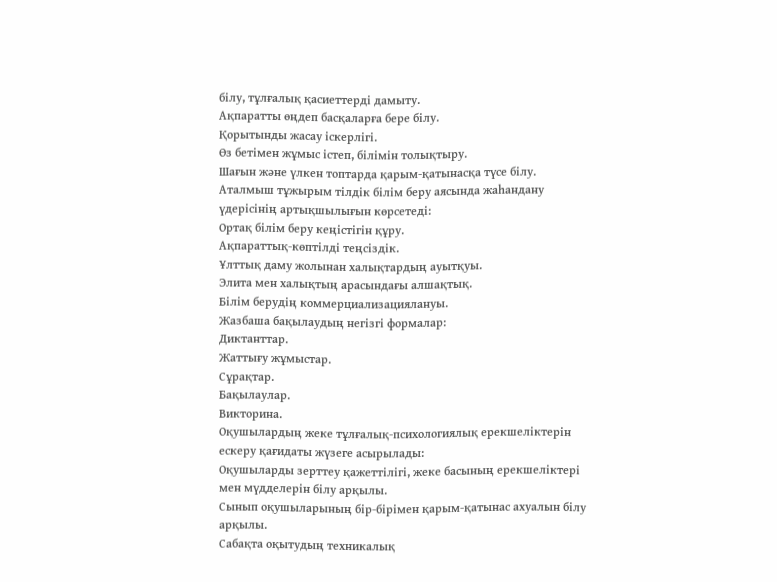білу, тұлғалық қасиеттерді дамыту.
Ақпаратты өңдеп басқаларға бере білу.
Қорытынды жасау іскерлігі.
Өз бетімен жұмыс істеп, білімін толықтыру.
Шағын және үлкен топтарда қарым-қатынасқа түсе білу.
Аталмыш тұжырым тілдік білім беру аясында жаһандану үдерісінің артықшылығын көрсетеді:
Ортақ білім беру кеңістігін құру.
Ақпараттық-көптілді теңсіздік.
Ұлттық даму жолынан халықтардың ауытқуы.
Элита мен халықтың арасындағы алшақтық.
Білім берудің коммерциализациялануы.
Жазбаша бақылаудың негізгі формалар:
Диктанттар.
Жаттығу жұмыстар.
Сұрақтар.
Бақылаулар.
Викторина.
Оқушылардың жеке тұлғалық-психологиялық ерекшеліктерін ескеру қағидаты жүзеге асырылады:
Оқушыларды зерттеу қажеттілігі, жеке басының ерекшеліктері мен мүдделерін білу арқылы.
Сынып оқушыларының бір-бірімен қарым-қатынас ахуалын білу арқылы.
Сабақта оқытудың техникалық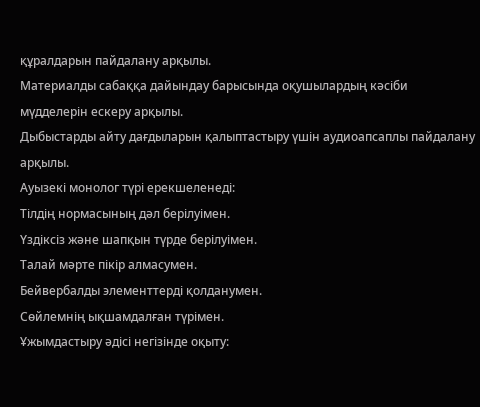құралдарын пайдалану арқылы.
Материалды сабаққа дайындау барысында оқушылардың кәсіби мүдделерін ескеру арқылы.
Дыбыстарды айту дағдыларын қалыптастыру үшін аудиоапсаплы пайдалану арқылы.
Ауызекі монолог түрі ерекшеленеді:
Тілдің нормасының дәл берілуімен.
Үздіксіз және шапқын түрде берілуімен.
Талай мәрте пікір алмасумен.
Бейвербалды элементтерді қолданумен.
Сөйлемнің ықшамдалған түрімен.
Ұжымдастыру әдісі негізінде оқыту: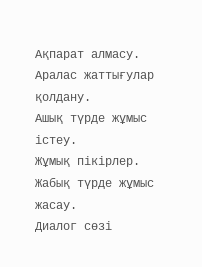Ақпарат алмасу.
Аралас жаттығулар қолдану.
Ашық түрде жұмыс істеу.
Жұмық пікірлер.
Жабық түрде жұмыс жасау.
Диалог сөзі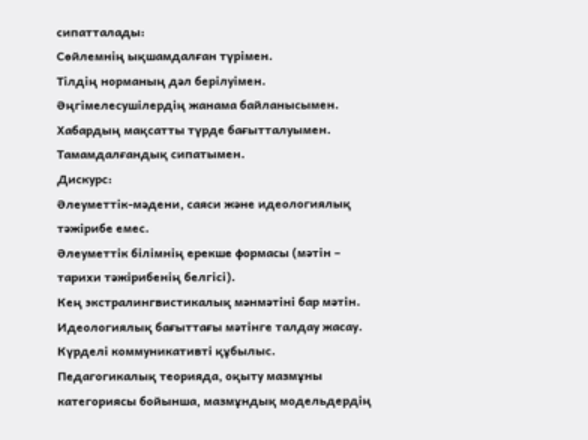сипатталады:
Сөйлемнiң ықшамдалған түрімен.
Тілдің норманың дәл берілуімен.
Әңгімелесушілердің жанама байланысымен.
Хабардың мақсатты түрде бағытталуымен.
Тамамдалғандық сипатымен.
Дискурс:
Әлеуметтік-мәдени, саяси және идеологиялық тәжірибе емес.
Әлеуметтік білімнің ерекше формасы (мәтін – тарихи тәжірибенің белгісі).
Кең экстралингвистикалық мәнмәтіні бар мәтін.
Идеологиялық бағыттағы мәтінге талдау жасау.
Күрделі коммуникативті құбылыс.
Педагогикалық теорияда, оқыту мазмұны категориясы бойынша, мазмұндық модельдердің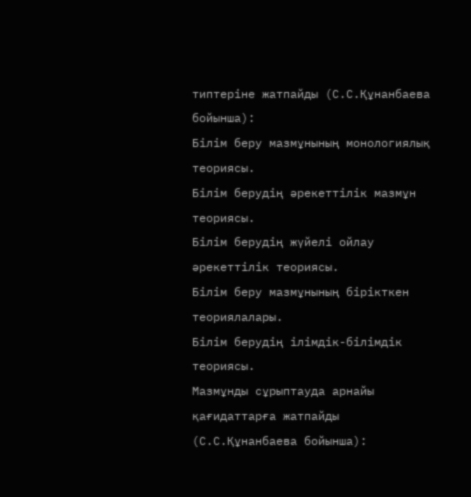типтеріне жатпайды (С.С.Құнанбаева бойынша):
Білім беру мазмұнының монологиялық теориясы.
Білім берудің әрекеттілік мазмұн теориясы.
Білім берудің жүйелі ойлау әрекеттілік теориясы.
Білім беру мазмұнының бірікткен теориялалары.
Білім берудің iлiмдік-бiлiмдiк теориясы.
Мазмұнды сұрыптауда арнайы қағидаттарға жатпайды (С.С.Құнанбаева бойынша):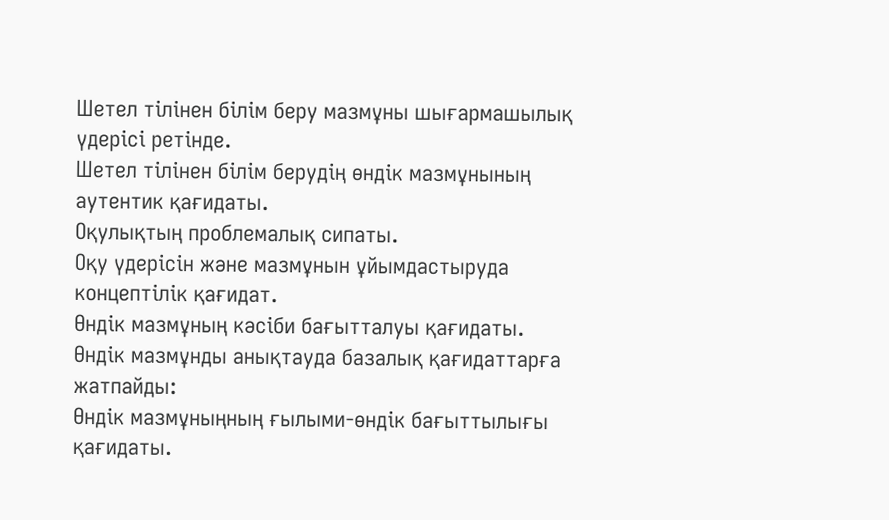Шетел тілінен білім беру мазмұны шығармашылық үдерісі ретінде.
Шетел тілінен білім берудің өндiк мазмұнының аутентик қағидаты.
Оқулықтың проблемалық сипаты.
Оқу үдерісін және мазмұнын ұйымдастыруда концептiлiк қағидат.
Өндiк мазмұның кәсіби бағытталуы қағидаты.
Өндiк мазмұнды анықтауда базалық қағидаттарға жатпайды:
Өндiк мазмұныңның ғылыми-өндiк бағыттылығы қағидаты.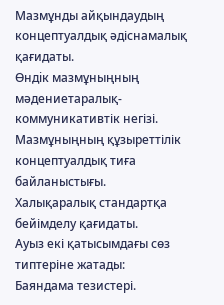Мазмұнды айқындаудың концептуалдық әдіснамалық қағидаты.
Өндiк мазмұныңның мәдениетаралық-коммуникативтік негізі.
Мазмұныңның құзыреттілік концептуалдық тиға байланыстығы.
Халықаралық стандартқа бейімделу қағидаты.
Ауыз екі қатысымдағы сөз типтеріне жатады:
Баяндама тезистері.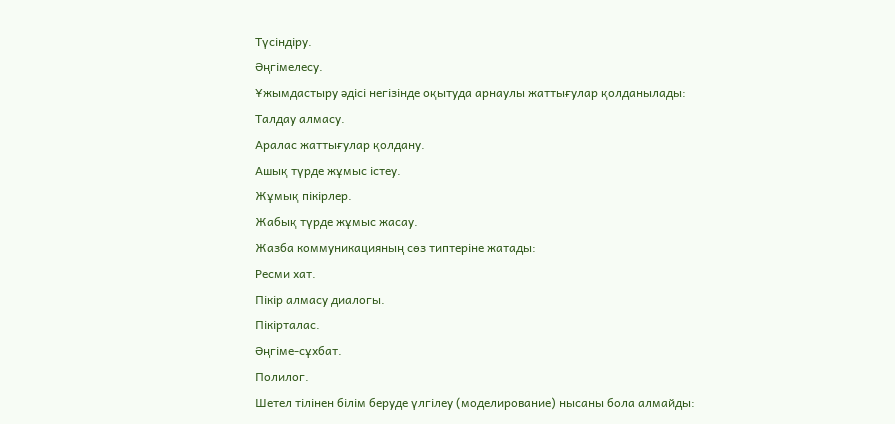Түсіндіру.
Әңгімелесу.
Ұжымдастыру әдісі негізінде оқытуда арнаулы жаттығулар қолданылады:
Талдау алмасу.
Аралас жаттығулар қолдану.
Ашық түрде жұмыс істеу.
Жұмық пікірлер.
Жабық түрде жұмыс жасау.
Жазба коммуникацияның сөз типтеріне жатады:
Ресми хат.
Пікір алмасу диалогы.
Пікірталас.
Әңгіме-сұхбат.
Полилог.
Шетел тілінен білім беруде үлгілеу (моделирование) нысаны бола алмайды: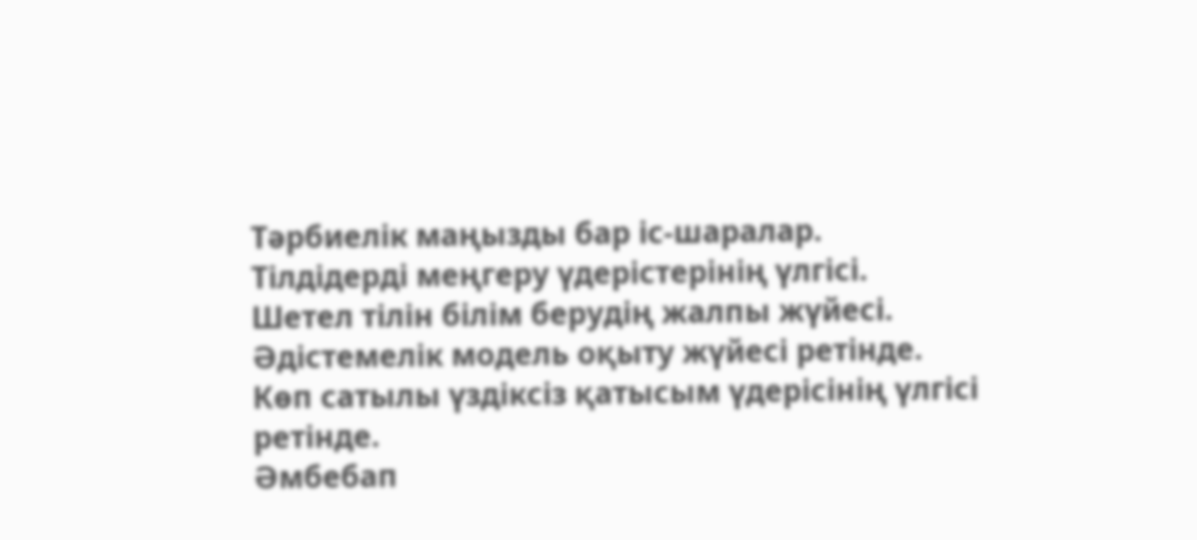Тәрбиелік маңызды бар іс-шаралар.
Тілдідерді меңгеру үдерістерінің үлгісі.
Шетел тілін білім берудің жалпы жүйесі.
Әдістемелік модель оқыту жүйесі ретінде.
Көп сатылы үздіксіз қатысым үдерісінің үлгісі ретінде.
Әмбебап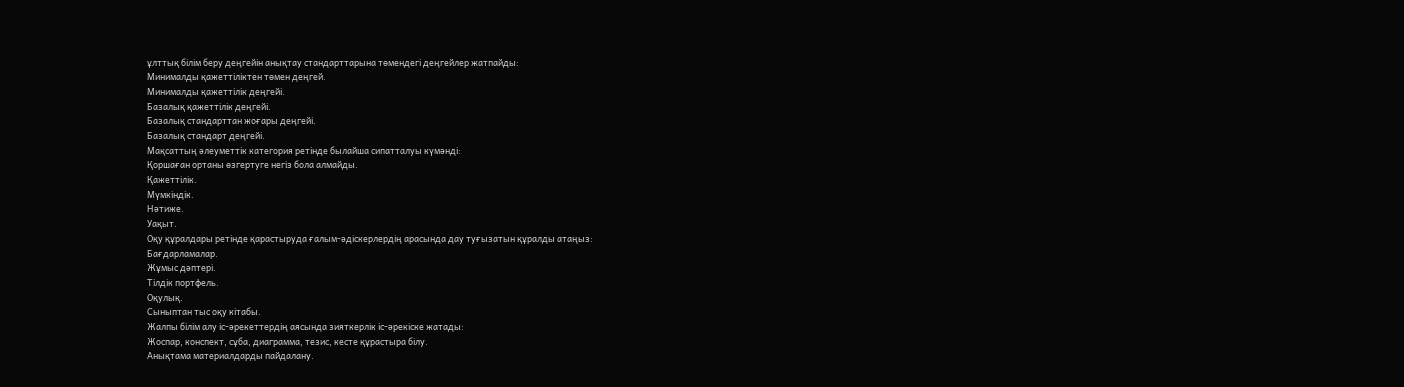ұлттық білім беру деңгейін анықтау стандарттарына төмендегі деңгейлер жатпайды:
Минималды қажеттіліктен төмен деңгей.
Минималды қажеттілік деңгейі.
Базалық қажеттілік деңгейі.
Базалық стандарттан жоғары деңгейі.
Базалық стандарт деңгейі.
Мақсаттың әлеуметтік категория ретінде былайша сипатталуы күмәнді:
Қоршаған ортаны өзгертуге негіз бола алмайды.
Қажеттілік.
Мүмкіндік.
Нәтиже.
Уақыт.
Оқу құралдары ретінде қарастыруда ғалым-әдіскерлердің арасында дау туғызатын құралды атаңыз:
Бағдарламалар.
Жұмыс дәптері.
Тілдік портфель.
Оқулық.
Сыныптан тыс оқу кітабы.
Жалпы білім алу іс-әрекеттердің аясында зияткерлік іс-әрекіске жатады:
Жоспар, конспект, сұба, диаграмма, тезис, кесте құрастыра білу.
Анықтама материалдарды пайдалану.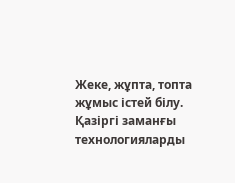Жеке, жұпта, топта жұмыс істей білу.
Қазіргі заманғы технологияларды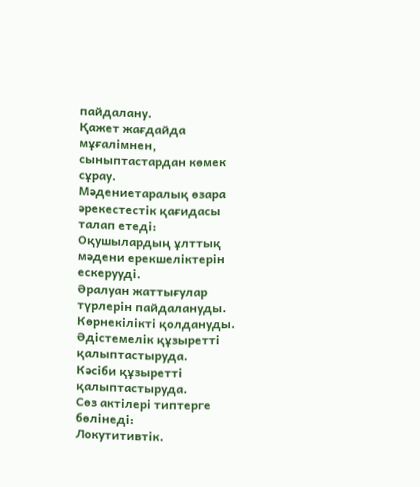пайдалану.
Қажет жағдайда мұғалімнен, сыныптастардан көмек сұрау.
Мәдениетаралық өзара әрекестестік қағидасы талап етеді:
Оқушылардың ұлттық мәдени ерекшеліктерін ескерууді.
Әралуан жаттығулар түрлерін пайдалануды.
Көрнекілікті қолдануды.
Әдістемелік құзыретті қалыптастыруда.
Кәсіби құзыретті қалыптастыруда.
Сөз актілері типтерге бөлінеді:
Локутитивтік.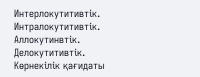Интерлокутитивтік.
Интралокутитивтік.
Аллокутинвтік.
Делокутитивтік.
Көрнекілік қағидаты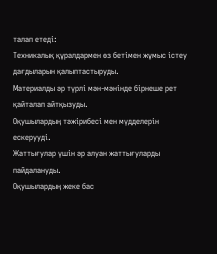талап етеді:
Техникалық құралдармен өз бетімен жұмыс істеу дағдыларын қалыптастыруды.
Материалды әр түрлі мән-мәнінде бірнеше рет қайталап айтқызуды.
Оқушылардың тәжірибесі мен мүдделерін ескерууді.
Жаттығулар үшін әр алуан жаттығуларды пайдалануды.
Оқушылардың жеке бас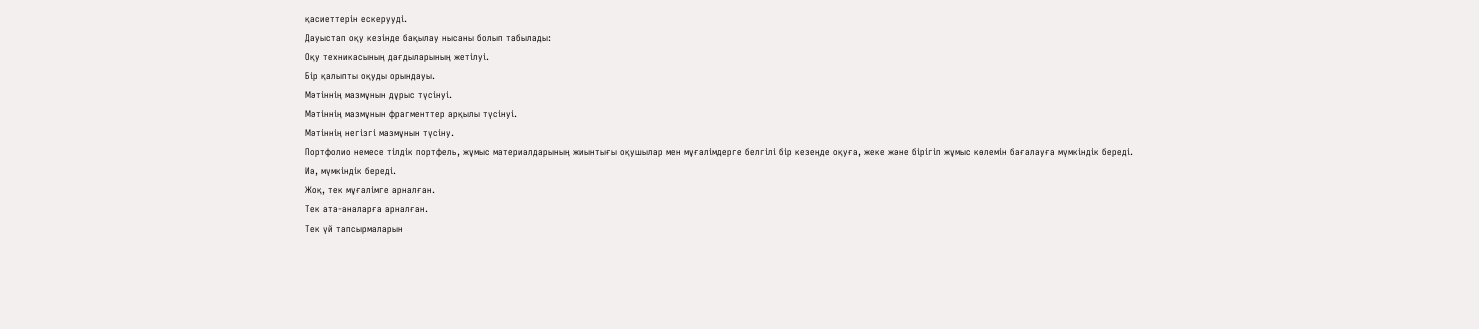қасиеттерін ескерууді.
Дауыстап оқу кезінде бақылау нысаны болып табылады:
Оқу техникасының дағдыларының жетілуі.
Бір қалыпты оқуды орындауы.
Мәтіннің мазмұнын дұрыс түсінуі.
Мәтіннің мазмұнын фрагменттер арқылы түсінуі.
Мәтіннің негізгі мазмұнын түсіну.
Портфолио немесе тілдік портфель, жұмыс материалдарының жиынтығы оқушылар мен мұғалімдерге белгілі бір кезеңде оқуға, жеке және бірігіп жұмыс көлемін бағалауға мүмкіндік береді.
Иә, мүмкіндік береді.
Жоқ, тек мұғалімге арналған.
Тек ата-аналарға арналған.
Тек үй тапсырмаларын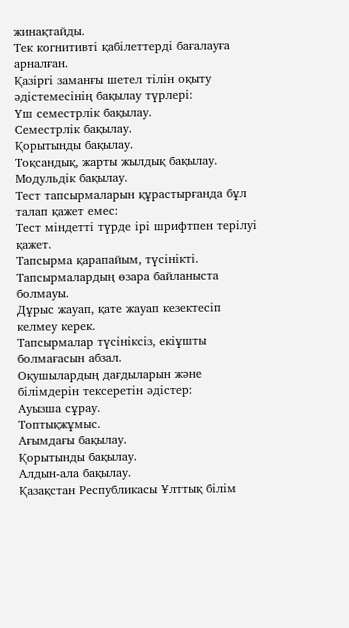жинақтайды.
Тек когнитивті қабілеттерді бағалауға арналған.
Қазіргі заманғы шетел тілін оқыту әдістемесінің бақылау түрлері:
Үш семестрлік бақылау.
Семестрлік бақылау.
Қорытынды бақылау.
Тоқсандық, жарты жылдық бақылау.
Модульдік бақылау.
Тест тапсырмаларын құрастырғанда бұл талап қажет емес:
Тест міндетті түрде ірі шрифтпен терілуі қажет.
Тапсырма қарапайым, түсінікті.
Тапсырмалардың өзара байланыста болмауы.
Дұрыс жауап, қате жауап кезектесіп келмеу керек.
Тапсырмалар түсініксіз, екіұшты болмағасын абзал.
Оқушылардың дағдыларын және білімдерін тексеретін әдістер:
Ауызша сұрау.
Топтықжұмыс.
Ағымдағы бақылау.
Қорытынды бақылау.
Алдын-ала бақылау.
Қазақстан Республикасы Ұлттық білім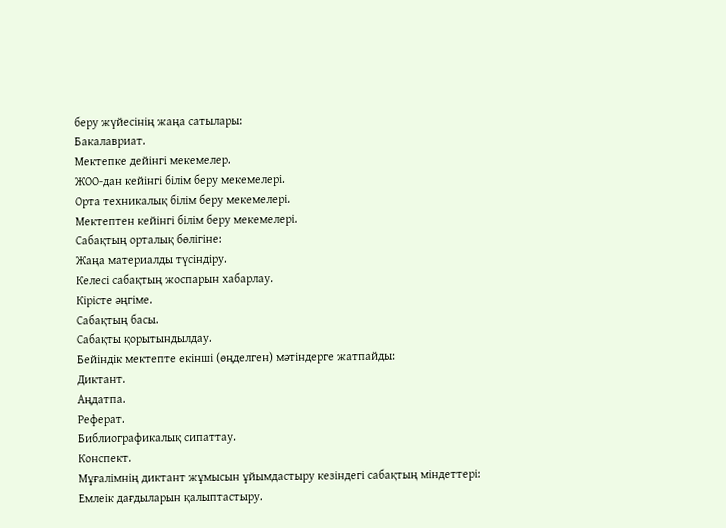беру жүйесінің жаңа сатылары:
Бакалавриат.
Мектепке дейінгі мекемелер.
ЖОО-дан кейінгі білім беру мекемелері.
Орта техникалық білім беру мекемелері.
Мектептен кейінгі білім беру мекемелері.
Сабақтың орталық бөлігіне:
Жаңа материалды түсіндіру.
Келесі сабақтың жоспарын хабарлау.
Кірісте әңгіме.
Сабақтың басы.
Сабақты қорытындылдау.
Бейіндік мектепте екінші (өңделген) мәтіндерге жатпайды:
Диктант.
Аңдатпа.
Реферат.
Библиографикалық сипаттау.
Конспект.
Мұғалімнің диктант жұмысын ұйымдастыру кезіндегі сабақтың міндеттері:
Емлеік дағдыларын қалыптастыру.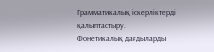Грамматикалық іскерліктерді қалыптастыру.
Фонетикалық дағдыларды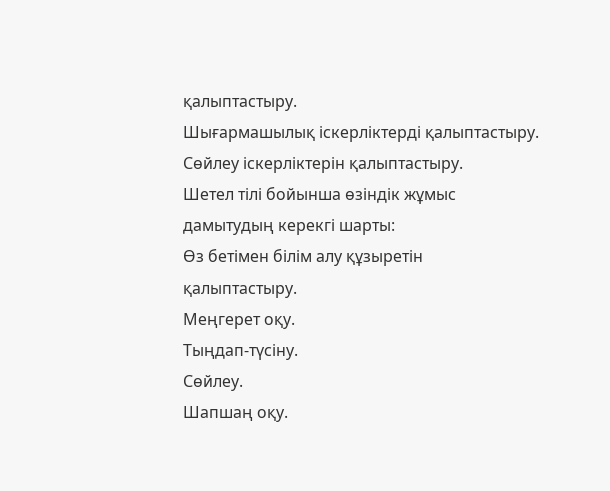қалыптастыру.
Шығармашылық іскерліктерді қалыптастыру.
Сөйлеу іскерліктерін қалыптастыру.
Шетел тілі бойынша өзіндік жұмыс дамытудың керекгі шарты:
Өз бетімен білім алу құзыретін қалыптастыру.
Меңгерет оқу.
Тыңдап-түсіну.
Сөйлеу.
Шапшаң оқу.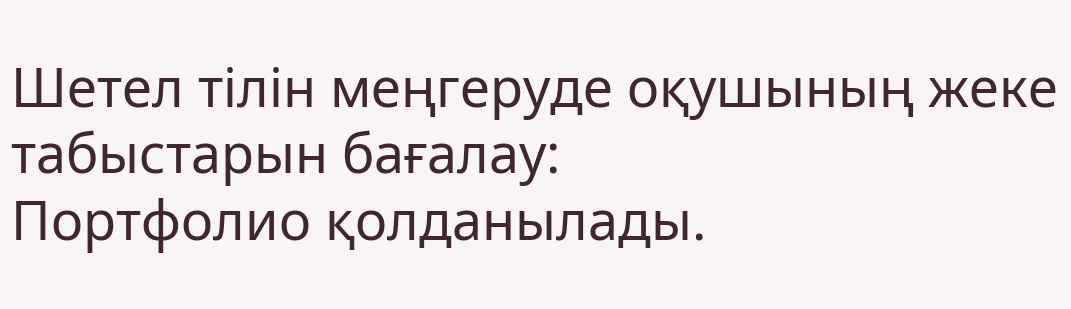Шетел тілін меңгеруде оқушының жеке табыстарын бағалау:
Портфолио қолданылады.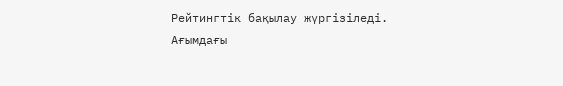Рейтингтік бақылау жүргізіледі.
Ағымдағы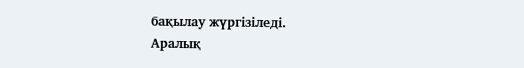бақылау жүргізіледі.
Аралық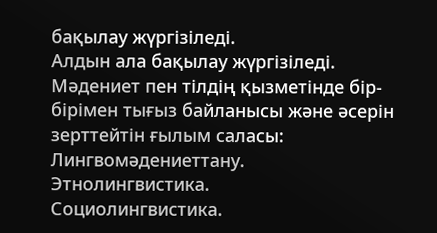бақылау жүргізіледі.
Алдын ала бақылау жүргізіледі.
Мәдениет пен тілдің қызметінде бір-бірімен тығыз байланысы және әсерін зерттейтін ғылым саласы:
Лингвомәдениеттану.
Этнолингвистика.
Социолингвистика.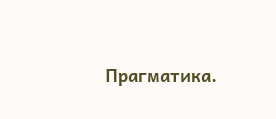Прагматика.